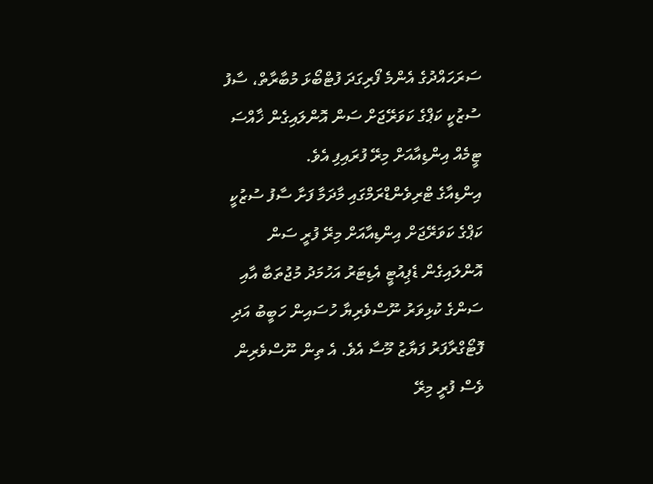ސަރަހައްދުގެ އެންމެ ފޯރިގަދަ ފުޓްބޯޅަ މުބާރާތް، ސާފު ސުޒުކީ ކަޕްގެ ކަވަރޭޖަށް ސަން އޮންލައިގެން ޚާއްސަ ޓީމެއް އިންޑިއާއަށް މިރޭ ފުރައިފި އެވެ.
އިންޑިއާގެ ޓްރިވެންޑްރަމްގައި މާދަމާ ފަށާ ސާފު ސުޒުކީ ކަޕްގެ ކަވަރޭޖަށް އިންޑިއާއަށް މިރޭ ފުރީ ސަން އޮންލައިގެން ޑެޕިއުޓީ އެޑިޓަރު އަހުމަދު މުޖުތަބާ އާއި ސަންގެ ކުޅިވަރު ނޫސްވެރިޔާ ހުސައިން ހަބީބު އަދި ފޮޓޯގްރާފަރު ފަޔާޒު މޫސާ އެވެ. އެ ތިން ނޫސްވެރިން ވެސް ފުރީ މިރޭ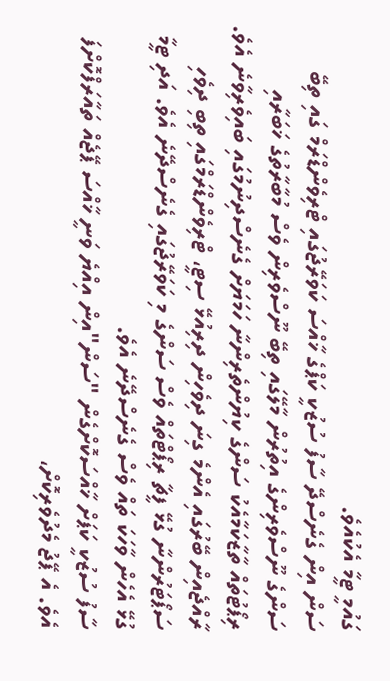ގައުމީ ޓީމާ އެކުއެވެ.
ސަން އިން ގެނެސްދޭ ސާފު ސުޒުކީ ކަޕްގެ ޚާއްސަ ކަވަރޭޖުގައި ޓްރިވެންޑްރަމް ގައި ތިބޭ ސަންގެ ނޫސްވެރިންގެ އިތުރުން މާލޭގައި ތިބޭ ނޫސްވެރިން ވެސް މުބާރާތުގެ ޚަބަރާއި ރިޕޯޓުތައް ތާޒާކަމާއެކު ސަންގެ ކިޔުންތެރިންނާ ހަމަޔަށް ގެނެސްދިނުމުގައި ބައިވެރިވާނެ އެވެ. ރާއްޖެއިން ބޭރުގައި އެންމެ ގިނަ ދިވެހިން ދިރިއުޅޭ ސިޓީ، ޓްރިވެންޑްރަމްގައި ތިބި ދިވެހި ސަޕޯޓަރުންނާ ގުޅޭ ފީޗާ ރިޕޯޓްތައް ވެސް ސަންގެ މި ކަވަރޭޖުގައި ގެނެސްދޭނެ އެވެ. އަދި ޓީމާ ގުޅޭ އެހެން ވާހަކަ ތައް ވެސް ގެނެސްދޭނެ އެވެ.
ސާފު ސުޒުކީ ކަޕަށް ޚާއްސަކޮށްގެން "ސަން"އިން އިއްޔެ ވަނީ ޚާއްސަ ޕޭޖެއް ތައާރަފްކޮށްފަ އެވެ. އެ ޕޭޖު މެދުވެރިކޮށް،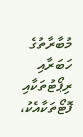މުބާރާތުގެ ހަބަރާއި ރިޕޯޓުތަކާއި ފޮޓޯތަކާއެކު،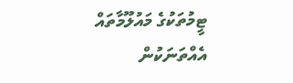ޓީމުތަކުގެ މައުލޫމާތައް އެއްތަނަކުން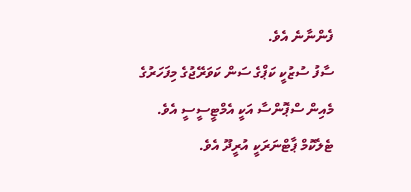ފެންނާނެ އެވެ.
ސާފު ސުޒުކީ ކަޕްގެ ސަން ކަވަރޭޖުގެ މިފަހަރުގެ މެއިން ސްޕޮންސާ އަކީ އެމްޓީސީސީ އެވެ. ޓެލެކޮމް ޕާޓްނަރަކީ އުރީދޫ އެވެ.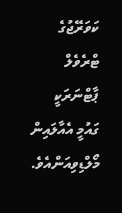ކަވަރޭޖުގެ ޓްރެވެލް ޕާޓްނަރަކީ ގައުމީ އެއާލައިން މޯލްޑިވިއަންއެވެ.